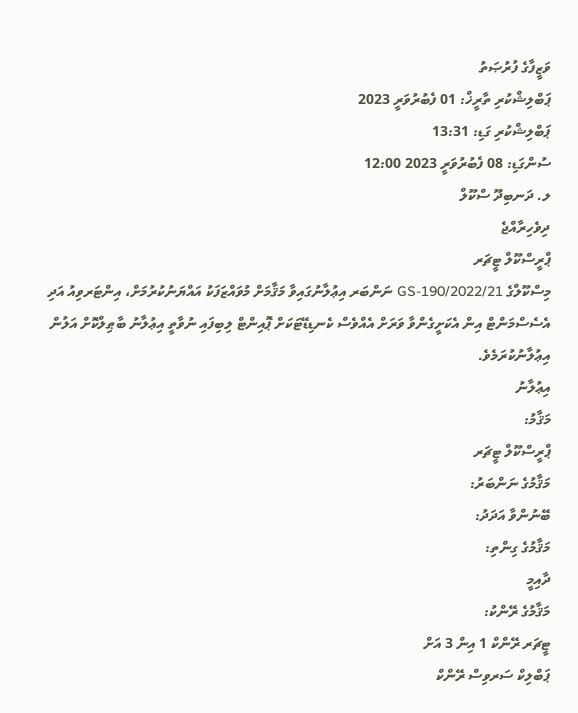ވަޒީފާގެ ފުރުޞަތު
ޕަބްލިޝްކުރި ތާރީޚް: 01 ފެބުރުވަރީ 2023
ޕަބްލިޝްކުރި ގަޑި: 13:31
ސުންގަޑި: 08 ފެބުރުވަރީ 2023 12:00
ލ. ދަނބިދޫ ސްކޫލް
ދިވެހިރާއްޖެ
ޕްރީސްކޫލް ޓީޗަރ
މިސްކޫލްގެ GS-190/2022/21 ނަންބަރ އިޢުލާނުގައިވާ މަޤާމަށް މުވައްޒަފަކު އައްޔަނުކުރުމަށް، އިންޓަރވިއު އަދި އެސެސްމަންޓް އިން އެކަށީގެންވާ ވަރަށް އެއްވެސް ކެނޑިޑޭޓަކަށް ޕޮއިންޓް ލިބިފައި ނުވާތީ އިޢުލާނު ބާޠިލްކޮށް އަލުން އިޢުލާނުކުރަމެވެ.
އިޢުލާނު
މަޤާމު:
ޕްރީސްކޫލް ޓީޗަރ
މަޤާމުގެ ނަންބަރު:
ބޭނުންވާ އަދަދު:
މަޤާމުގެ ގިންތި:
ދާއިމީ
މަޤާމުގެ ރޭންކު:
ޓީޗަރ ރޭންކް 1 އިން 3 އަށް
ޕަބްލިކް ސަރވިސް ރޭންކް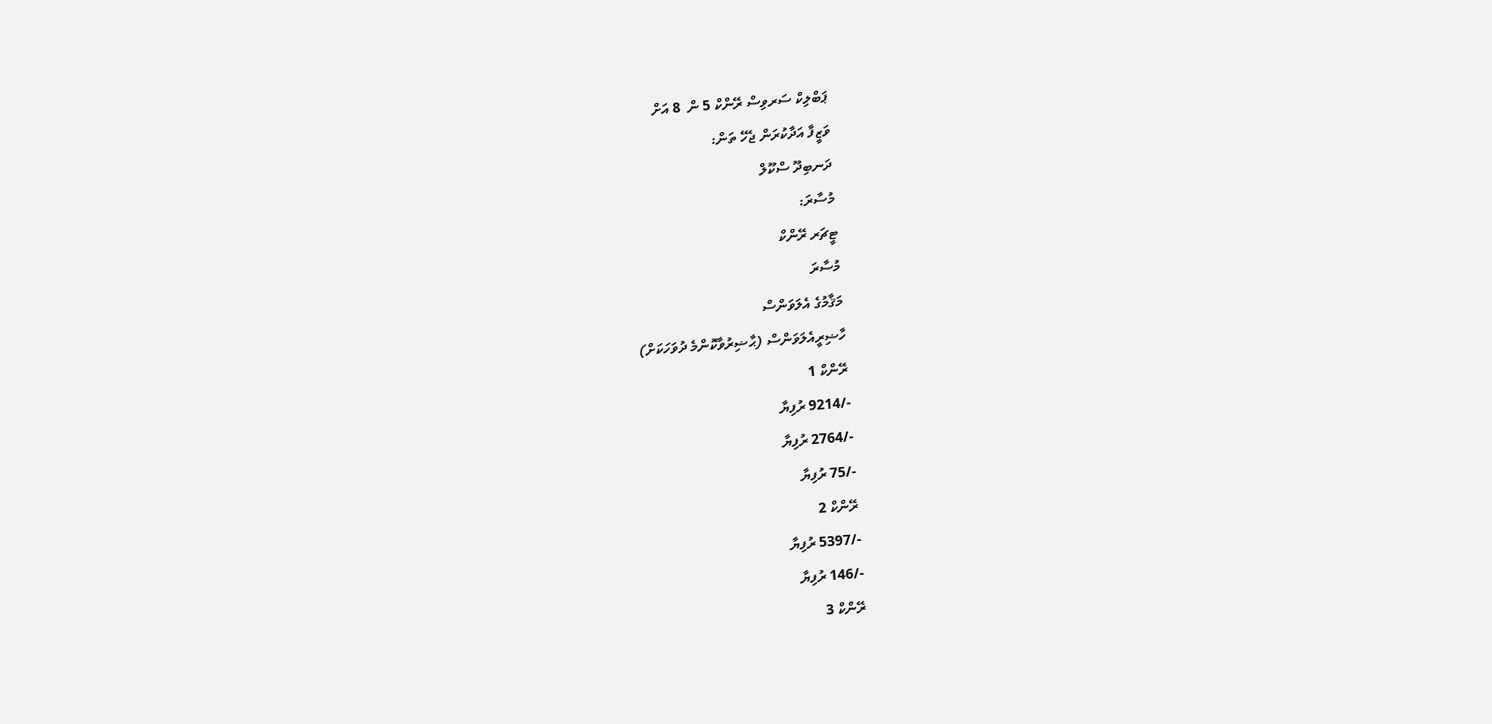ޕަބްލިކް ސަރވިސް ރޭންކް 5 ން  8 އަށް
ވަޒީފާ އަދާކުރަން ޖެހޭ ތަން:
ދަނބިދޫ ސްކޫލް
މުސާރަ:
ޓީޗަރ ރޭންކް
މުސާރަ
މަޤާމުގެ އެލަވަންސް
ހާޟިރީއެލަވަންސް (ޙާޟިރުވާކޮންމެ ދުވަހަކަށް)
ރޭންކް 1
-/9214 ރުފިޔާ
-/2764 ރުފިޔާ
-/75 ރުފިޔާ
ރޭންކް 2
-/5397 ރުފިޔާ
-/146 ރުފިޔާ
ރޭންކް 3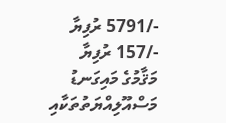-/5791 ރުފިޔާ
-/157 ރުފިޔާ
މަޤާމުގެ މައިގަނޑު މަސްއޫލިއްޔަތުތަކާއި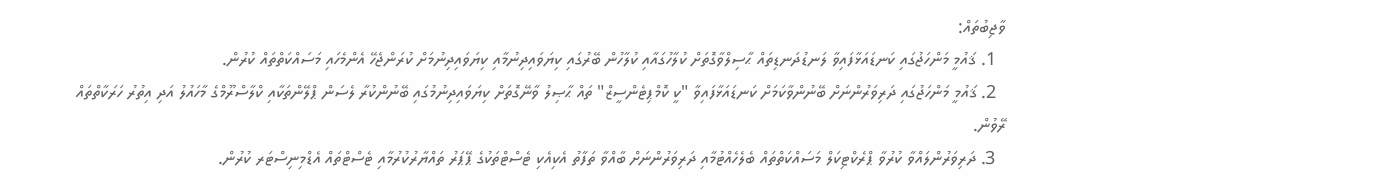ވާޖިބުތައް:
  1. ޤައުމީ މަންހަޖުގައި ކަނޑައަޅާފައިވާ ލަނޑުދަނޑިތައް ޙާސިލްވާގޮތަށް ކުލާހުގައާއި ކުލާހުން ބޭރުގައި ކިޔަވައިދިނުމާއި ކިޔަވައިދިނުމަށް ކުރަންޖެހޭ އެންމެހައި މަސައްކަތްތައް ކުރުން.
  2. ޤައުމީ މަންހަޖުގައި ދަރިވަރުންނަށް ބޭނުންވާކަމަށް ކަނޑައަޅާފައިވާ "ކީ ކޮމްޕިޓެންސީޒް" ތައް ޙާޞިލު ވާނޭގޮތަށް ކިޔަވައިދިނުމުގައި ބޭނުންކުރާ ލެސަން ޕްލޭންތަކާއި ކްލާސްރޫމްގެ މާހައުލު އަދި އިތުރު ހަރަކާތްތައް ރޭވުން.
  3. ދަރިވަރުންލައްވާ ކުރުވާ ޕްރެކްޓިކަލް މަސައްކަތްތައް ބެލެހެއްޓުމާއި ދަރިވަރުންނަށް ބާއްވާ ތަފާތު އެކިއެކި ޓެސްޓްތަކުގެ ޕޭޕަރު ތައްޔާރުކުރުމާއި ޓެސްޓްތައް އެޑްމިނިސްޓަރ ކުރުން.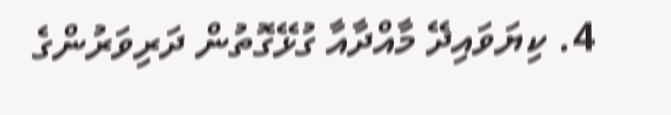4. ކިޔަވައިދޭ މާއްދާއާ ގުޅޭގޮތުން ދަރިވަރުންގެ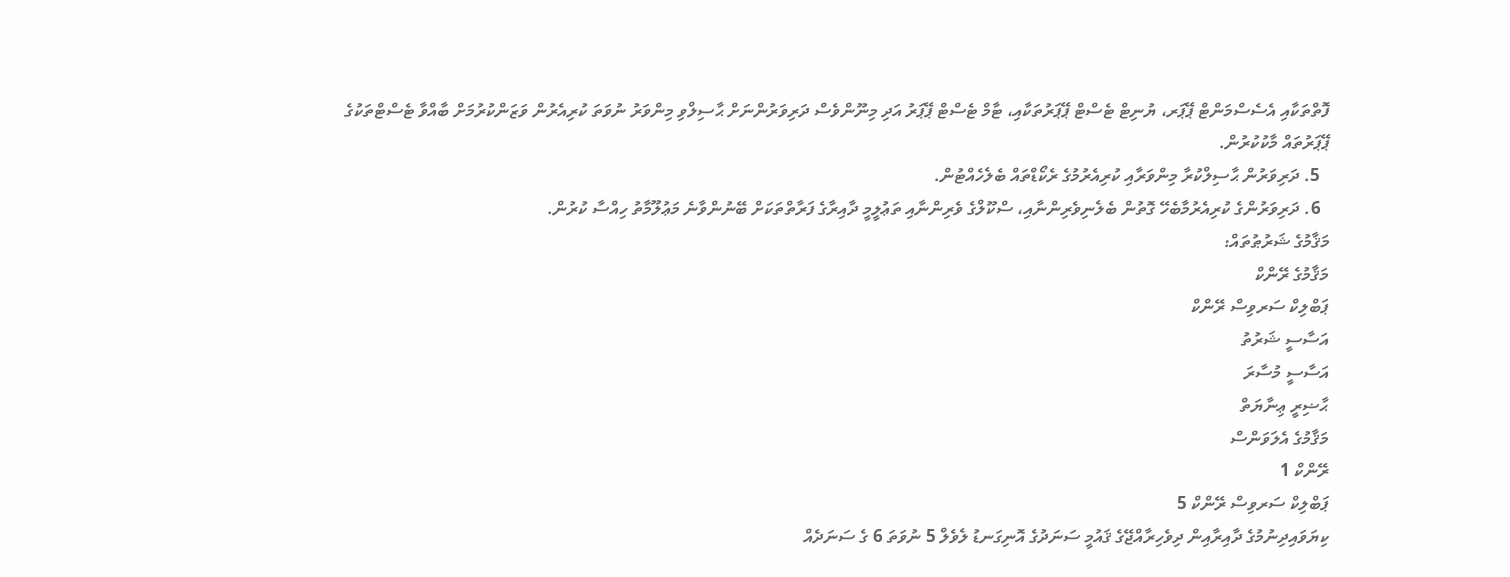ފޮތްތަކާއި އެސެސްމަންޓް ޕޭޕަރ، ޔުނިޓް ޓެސްޓް ޕޭޕަރުތަކާއި، ޓާމް ޓެސްޓް ޕޭޕަރު އަދި މިނޫންވެސް ދަރިވަރުންނަށް ޙާސިލްވި މިންވަރު ނުވަތަ ކުރިއެރުން ވަޒަންކުރުމަށް ބާއްވާ ޓެސްޓްތަކުގެ ޕޭޕަރުތައް މާކުކުރުން.
  5. ދަރިވަރުން ޙާސިލްކުރާ މިންވަރާއި ކުރިއެރުމުގެ ރެކޯޑްތައް ބެލެހެއްޓުން.
  6. ދަރިވަރުންގެ ކުރިއެރުމާބެހޭ ގޮތުން ބެލެނިވެރިންނާއި، ސްކޫލްގެ ވެރިންނާއި ތަޢުލީމީ ދާއިރާގެ ފަރާތްތަކަށް ބޭނުންވާނެ މަޢުލޫމާތު ހިއްސާ ކުރުން.
މަޤާމުގެ ޝަރުޠުތައް:
މަޤާމުގެ ރޭންކް
ޕަބްލިކް ސަރވިސް ރޭންކް
އަސާސީ ޝަރުތު
އަސާސީ މުސާރަ
ޙާޟިރީ ޢިނާޔަތް
މަޤާމުގެ އެލަވަންސް
ރޭންކް 1
ޕަބްލިކް ސަރވިސް ރޭންކް 5
ކިޔަވައިދިނުމުގެ ދާއިރާއިން ދިވެހިރާއްޖޭގެ ޤައުމީ ސަނަދުގެ އޮނިގަނޑު ލެވެލް 5 ނުވަތަ 6 ގެ ސަނަދެއް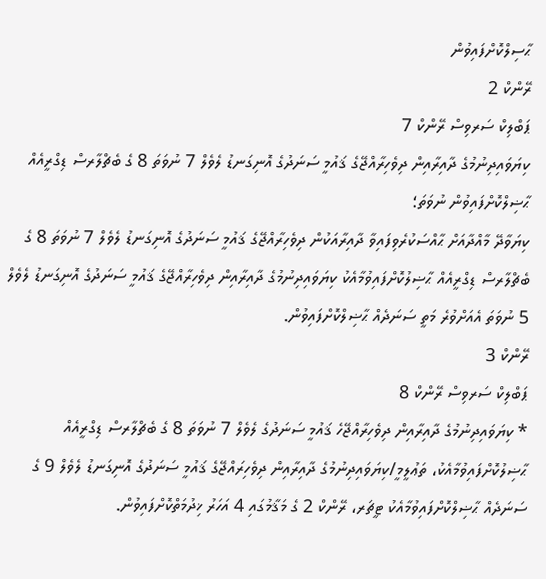ޙާސިލްކޮށްފައިވުން
ރޭންކް 2
ޕަބްލިކް ސަރވިސް ރޭންކް 7
ކިޔަވައިދިނުމުގެ ދާއިރާއިން ދިވެހިރާއްޖޭގެ ޤައުމީ ސަނަދުގެ އޮނިގަނޑު ލެވެލް 7 ނުވަތަ 8 ގެ ބެޗްލާރސް ޑިގްރީއެއް ޙާޟިލްކޮށްފައިވުން ނުވަތަ؛
ކިޔަވާދޭ މާއްދާއަށް ޙާއްސަކުރެވިފައިވާ ދާއިރާއަކުން ދިވެހިރާއްޖޭގެ ޤައުމީ ސަނަދުގެ އޮނިގަނޑު ލެވެލް 7 ނުވަތަ 8 ގެ ބެޗްލާރސް ޑިގްރީއެއް ޙާޟިލުކޮށްފައިވުމާއެކު ކިޔަވައިދިނުމުގެ ދާއިރާއިން ދިވެހިރާއްޖޭގެ ޤައުމީ ސަނަދުގެ އޮނިގަނޑު ލެވެލް 5 ނުވަތަ އެއަށްވުރެ މަތީ ސަނަދެއް ޙާޟިލްކޮށްފައިވުން.
ރޭންކް 3
ޕަބްލިކް ސަރވިސް ރޭންކް 8
* ކިޔަވައިދިނުމުގެ ދާއިރާއިން ދިވެހިރާއްޖޭހެ ޤައުމީ ސަނަދުގެ ލެވެލް 7 ނުވަތަ 8 ގެ ބެޗްލާރސް ޑިގްރީއެއް ޙާޟިލުކޮށްފައިވުމާއެކު، ތަޢުލީމީ/ކިޔަވައިދިނުމުގެ ދާއިރާއިން ދިވެހިރައްޖޭގެ ޤައުމީ ސަނަދުގެ އޮނިގަނޑު ލެވެލް 9 ގެ ސަނަދެއް ޙާޟިލްކޮށްފައިވުމާއެކު ޓީޗަރ، ރޭންކް 2 ގެ މަޤާމުގައި 4 އަހަރު ޚިދުމަތްކޮށްފައިވުން.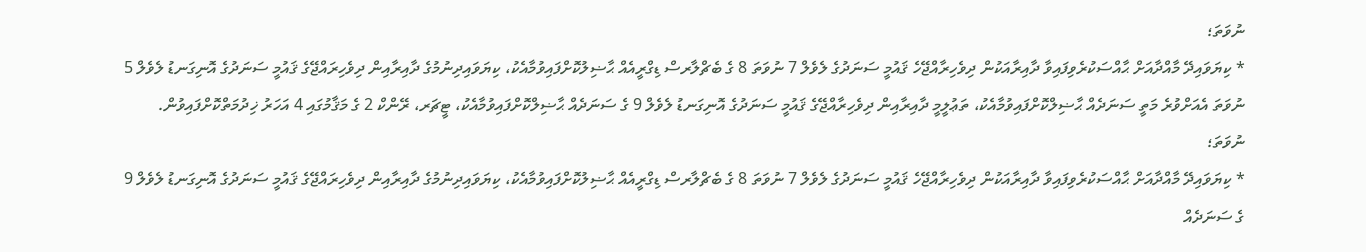ނުވަތަ؛
* ކިޔަވައިދޭ މާއްދާއަށް ޙާއްސަކުރެވިފައިވާ ދާއިރާއަކުން ދިވެހިރާއްޖޭހެ ޤައުމީ ސަނަދުގެ ލެވެލް 7 ނުވަތަ 8 ގެ ބެޗްލާރސް ޑިގްރީއެއް ޙާޟިލުކޮށްފައިވުމާއެކު، ކިޔަވައިދިނުމުގެ ދާއިރާއިން ދިވެހިރައްޖޭގެ ޤައުމީ ސަނަދުގެ އޮނިގަނޑު ލެވެލް 5 ނުވަތަ އެއަށްވުރެ މަތީ ސަނަދެއް ޙާޟިލްކޮށްފައިވުމާއެކު، ތަޢުލީމީ ދާއިރާއިން ދިވެހިރާއްޖޭގެ ޤައުމީ ސަނަދުގެ އޮނިގަނޑު ލެވެލް 9 ގެ ސަނަދެއް ޙާޟިލްކޮށްފައިވުމާއެކު، ޓީޗަރ، ރޭންކް 2 ގެ މަޤާމުގައި 4 އަހަރު ޚިދުމަތްކޮށްފައިވުން.
ނުވަތަ؛
* ކިޔަވައިދޭ މާއްދާއަށް ޙާއްސަކުރެވިފައިވާ ދާއިރާއަކުން ދިވެހިރާއްޖޭހެ ޤައުމީ ސަނަދުގެ ލެވެލް 7 ނުވަތަ 8 ގެ ބެޗްލާރސް ޑިގްރީއެއް ޙާޟިލުކޮށްފައިވުމާއެކު، ކިޔަވައިދިނުމުގެ ދާއިރާއިން ދިވެހިރައްޖޭގެ ޤައުމީ ސަނަދުގެ އޮނިގަނޑު ލެވެލް 9 ގެ ސަނަދެއް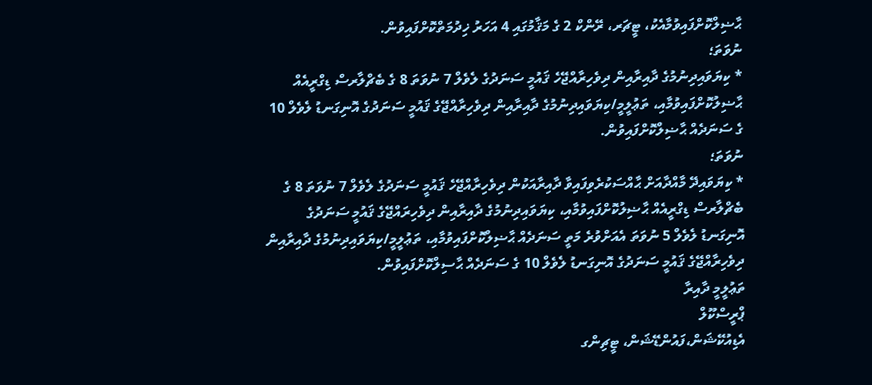ޙާޟިލްކޮށްފައިވުމާއެކު، ޓީޗަރ، ރޭންކް 2 ގެ މަޤާމުގައި 4 އަހަރު ޚިދުމަތްކޮށްފައިވުން.
ނުވަތަ؛
* ކިޔަވައިދިނުމުގެ ދާއިރާއިން ދިވެހިރާއްޖޭހެ ޤައުމީ ސަނަދުގެ ލެވެލް 7 ނުވަތަ 8 ގެ ބެޗްލާރސް ޑިގްރީއެއް ޙާޟިލުކޮށްފައިވުމާއި، ތަޢުލީމީ/ކިޔަވައިދިނުމުގެ ދާއިރާއިން ދިވެހިރާއްޖޭގެ ޤައުމީ ސަނަދުގެ އޮނިގަނޑު ލެވެލް 10 ގެ ސަނަދެއް ޙާޟިލްކޮށްފައިވުން.
ނުވަތަ؛
* ކިޔަވައިދޭ މާއްދާއަށް ޙާއްސަކުރެވިފައިވާ ދާއިރާއަކުން ދިވެހިރާއްޖޭހެ ޤައުމީ ސަނަދުގެ ލެވެލް 7 ނުވަތަ 8 ގެ ބެޗްލާރސް ޑިގްރީއެއް ޙާޟިލުކޮށްފައިވުމާއި، ކިޔަވައިދިނުމުގެ ދާއިރާއިން ދިވެހިރައްޖޭގެ ޤައުމީ ސަނަދުގެ އޮނިގަނޑު ލެވެލް 5 ނުވަތަ އެއަށްވުރެ މަތީ ސަނަދެއް ޙާޟިލްކޮށްފައިވުމާއި، ތަޢުލީމީ/ކިޔަވައިދިނުމުގެ ދާއިރާއިން ދިވެހިރާއްޖޭގެ ޤައުމީ ސަނަދުގެ އޮނިގަނޑު ލެވެލް 10 ގެ ސަނަދެއް ޙާސިލްކޮށްފައިވުން.
ތަޢުލީމީ ދާއިރާ
ޕްރީސްކޫލް
އެޑިއުކޭޝަން،ފައުންޑޭޝަން، ޓީޗިންގ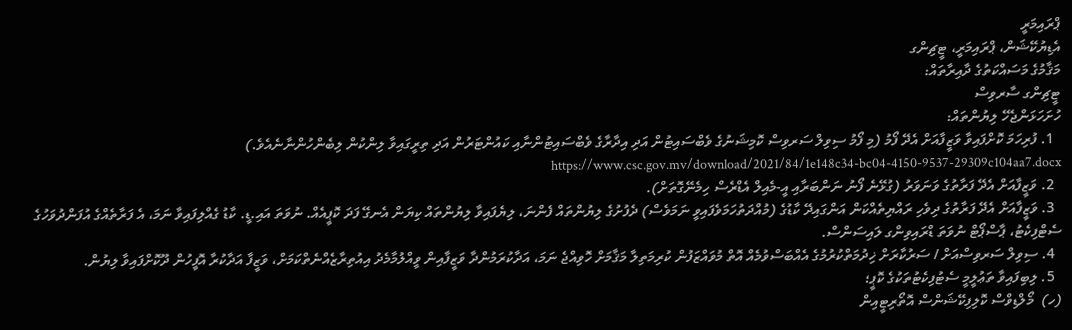ޕްރައިމަރީ
އެޑިޔުކޭޝަން، ޕްރައިމަރީ، ޓީޗިންގ
މަޤާމުގެ މަސައްކަތުގެ ދާއިރާތައް:
ޓީޗިންގ ސާރވިސް
ހުށަހަޅަންޖެހޭ ލިޔުންތައް:
  1. ފުރިހަމަ ކޮށްފައިވާ ވަޒީފާއަށް އެދޭ ފޯމު (މި ފޯމު ސިވިލް ސަރވިސް ކޮމިޝަނުގެ ވެބްސައިޓުން އަދި އިދާރާގެ ވެބްސައިޓުންނާއި ކައުންޓަރުން އަދި ތިރީގައިވާ ލިންކުން ލިބެންހުންނާނެއެވެ.)  https://www.csc.gov.mv/download/2021/84/1e148c34-bc04-4150-9537-29309c104aa7.docx
  2. ވަޒީފާއަށް އެދޭ ފަރާތުގެ ވަނަވަރު (ގުޅޭނެ ފޯނު ނަންބަރާއި އީ-މެއިލް އެޑްރެސް ހިމެނޭގޮތަށް).
  3. ވަޒީފާއަށް އެދޭ ފަރާތުގެ ދިވެހި ރައްޔިތެއްކަން އަންގައިދޭ ކާޑުގެ (މުއްދަތުހަމަވެފައިވީ ނަމަވެސް) ދެފުށުގެ ލިޔުންތައް ފެންނަ، ލިޔެފައިވާ ލިޔުންތައް ކިޔަން އެނގޭ ފަދަ ކޮޕީއެއް. ނުވަތަ އައި.ޑީ. ކާޑު ގެއްލިފައިވާ ނަމަ، އެ ފަރާތެއްގެ އުފަންދުވަހުގެ ސެޓްފިކެޓު، ޕާސްޕޯޓް ނުވަތަ ޑްރައިވިންގ ލައިސަންސް.
  4. ސިވިލް ސަރވިސްއަށް / ސަރުކާރަށް ޚިދުމަތްކުރުމުގެ އެއްބަސްވުމެއް އޮތް މުވައްޒަފުން ކުރިމަތިލާ މަޤާމަށް ހޮވިއްޖެ ނަމަ، އަދާކުރަމުންދާ ވަޒީފާއިން ވީއްލުމާމެދު އިއުތިރާޒެއްނެތްކަމަށް، ވަޒީފާ އަދާކުރާ އޮފީހުން ދޫކޮށްފައިވާ ލިޔުން.
  5. ލިބިފައިވާ ތަޢުލީމީ ސެޓުފިކެޓުތަކުގެ ކޮޕީ؛
(ހ)  މޯލްޑިވްސް ކޮލިފިކޭޝަންސް އޮތޯރިޓީއިން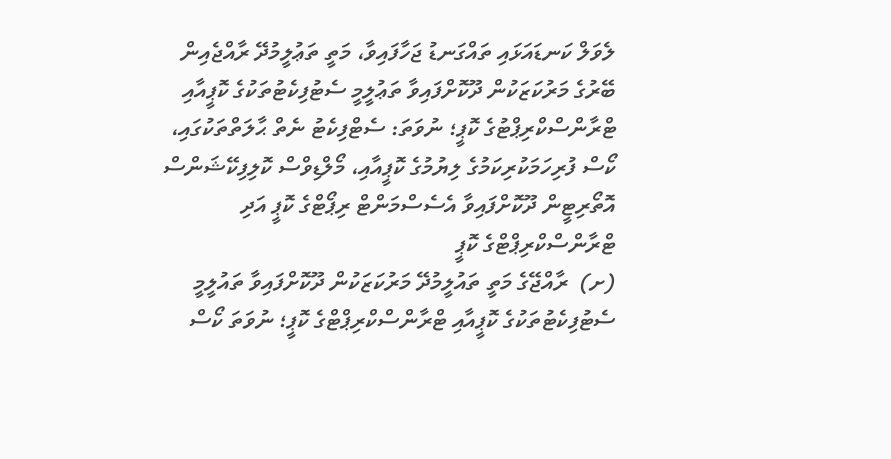ލެވަލް ކަނޑައަޅައި ތައްގަނޑު ޖަހާފައިވާ، މަތީ ތަޢުލީމުދޭ ރާއްޖެއިން ބޭރުގެ މަރުކަޒަކުން ދޫކޮށްފައިވާ ތަޢުލީމީ ސެޓުފިކެޓުތަކުގެ ކޮޕީއާއި ޓްރާންސްކްރިޕްޓުގެ ކޮޕީ؛ ނުވަތަ: ސެޓްފިކެޓު ނެތް ޙާލަތްތަކުގައި، ކޯސް ފުރިހަމަކުރިކަމުގެ ލިޔުމުގެ ކޮޕީއާއި، މޯލްޑިވްސް ކޮލިފިކޭޝަންސް އޮތޯރިޓީން ދޫކޮށްފައިވާ އެސެސްމަންޓް ރިޕޯޓްގެ ކޮޕީ އަދި ޓްރާންސްކްރިޕްޓްގެ ކޮޕީ
(ށ)  ރާއްޖޭގެ މަތީ ތައުލީމުދޭ މަރުކަޒަކުން ދޫކޮށްފައިވާ ތައުލީމީ ސެޓުފިކެޓުތަކުގެ ކޮޕީއާއި ޓްރާންސްކްރިޕްޓްގެ ކޮޕީ؛ ނުވަތަ ކޯސް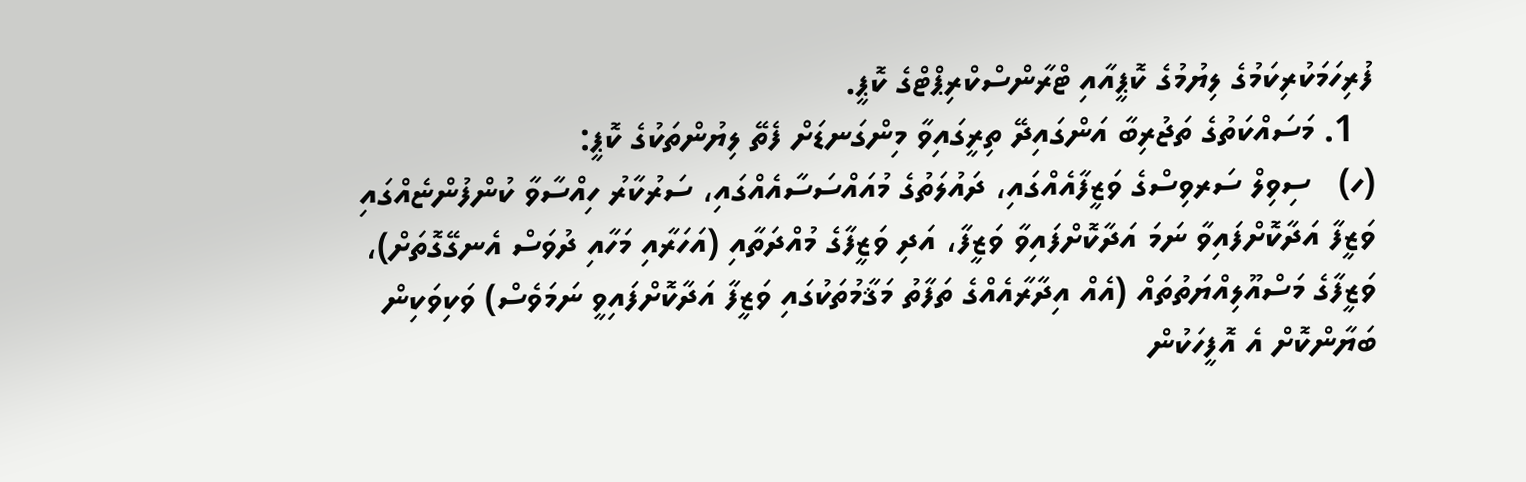ފުރިހަމަކުރިކަމުގެ ލިޔުމުގެ ކޮޕީއާއި ޓްރާންސްކްރިޕްޓްގެ ކޮޕީ.
  1. މަސައްކަތުގެ ތަޖުރިބާ އަންގައިދޭ ތިރީގައިވާ މިންގަނޑަށް ފެތޭ ލިޔުންތަކުގެ ކޮޕީ:
(ހ)   ސިވިލް ސަރވިސްގެ ވަޒީފާއެއްގައި، ދައުލަތުގެ މުއައްސަސާއެއްގައި، ސަރުކާރު ހިއްސާވާ ކުންފުންޏެއްގައި ވަޒީފާ އަދާކޮށްފައިވާ ނަމަ އަދާކޮށްފައިވާ ވަޒީފާ، އަދި ވަޒީފާގެ މުއްދަތާއި (އަހަރާއި މަހާއި ދުވަސް އެނގޭގޮތަށް)، ވަޒީފާގެ މަސްއޫލިއްޔަތުތައް (އެއް އިދާރާއެއްގެ ތަފާތު މަޤާމުތަކުގައި ވަޒީފާ އަދާކޮށްފައިވީ ނަމަވެސް) ވަކިވަކިން ބަޔާންކޮށް އެ އޮފީހަކުން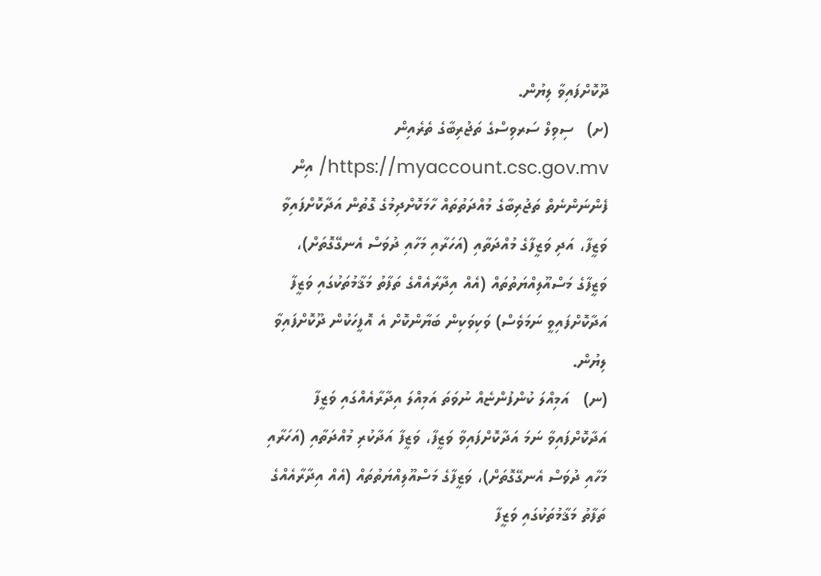ދޫކޮށްފައިވާ ލިޔުން.
(ށ)   ސިވިލް ސަރވިސްގެ ތަޖުރިބާގެ ތެރެއިން https://myaccount.csc.gov.mv/ އިން ފެންނަންނެތް ތަޖުރިބާގެ މުއްދަތުތައް ހާމަކޮށްދިމުގެ ގޮތުން އަދާކޮށްފައިވާ ވަޒީފާ، އަދި ވަޒީފާގެ މުއްދަތާއި (އަހަރާއި މަހާއި ދުވަސް އެނގޭގޮތަށް)، ވަޒީފާގެ މަސްއޫލިއްޔަތުތައް (އެއް އިދާރާއެއްގެ ތަފާތު މަޤާމުތަކުގައި ވަޒީފާ އަދާކޮށްފައިވީ ނަމަވެސް) ވަކިވަކިން ބަޔާންކޮށް އެ އޮފީހަކުން ދޫކޮށްފައިވާ ލިޔުން.
(ނ)   އަމިއްލަ ކުންފުންޏެއް ނުވަތަ އަމިއްލަ އިދާރާއެއްގައި ވަޒީފާ އަދާކޮށްފައިވާ ނަމަ އަދާކޮށްފައިވާ ވަޒީފާ، ވަޒީފާ އަދާކުރި މުއްދަތާއި (އަހަރާއި މަހާއި ދުވަސް އެނގޭގޮތަށް)، ވަޒީފާގެ މަސްއޫލިއްޔަތުތައް (އެއް އިދާރާއެއްގެ ތަފާތު މަޤާމުތަކުގައި ވަޒީފާ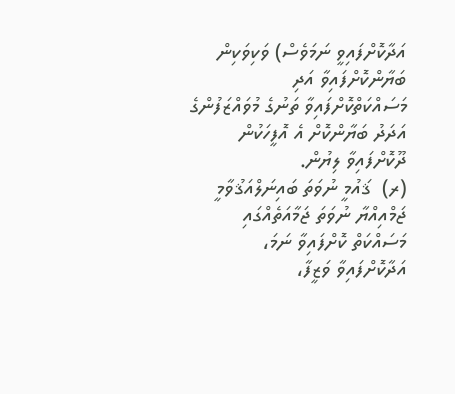އަދާކޮށްފައިވީ ނަމަވެސް) ވަކިވަކިން ބަޔާންކޮށްފައިވާ އަދި މަސައްކަތްކޮށްފައިވާ ތަނުގެ މުވައްޒަފުންގެ އަދަދު ބަޔާންކޮށް އެ އޮފީހަކުން ދޫކޮށްފައިވާ ލިޔުން.
(ރ)  ޤައުމީ ނުވަތަ ބައިނަލްއަޤުވާމީ ޖަމްއިއްޔާ ނުވަތަ ޖަމާއަތެއްގައި މަސައްކަތް ކޮށްފައިވާ ނަމަ، އަދާކޮށްފައިވާ ވަޒީފާ،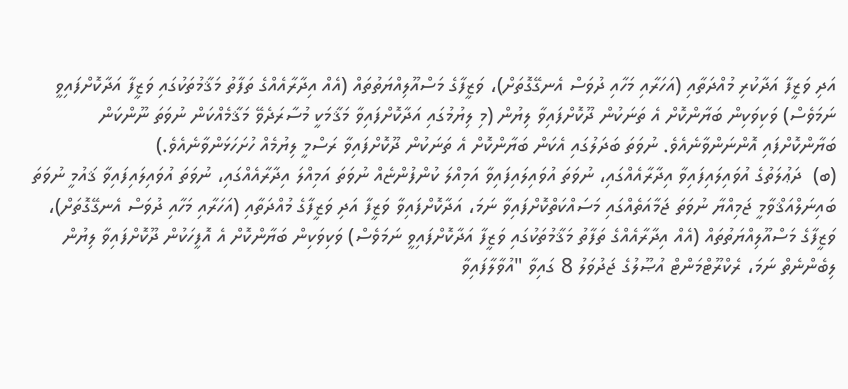އަދި ވަޒީފާ އަދާކުރި މުއްދަތާއި (އަހަރާއި މަހާއި ދުވަސް އެނގޭގޮތަށް)، ވަޒީފާގެ މަސްއޫލިއްޔަތުތައް (އެއް އިދާރާއެއްގެ ތަފާތު މަޤާމުތަކުގައި ވަޒީފާ އަދާކޮށްފައިވީ ނަމަވެސް) ވަކިވަކިން ބަޔާންކޮށް އެ ތަނަކުން ދޫކޮށްފައިވާ ލިޔުން (މި ލިޔުމުގައި އަދާކޮށްފައިވާ މަޤާމަކީ މުސާރަދެވޭ މަޤާމެއްކަން ނުވަތަ ނޫންކަން ބަޔާންކޮށްފައި އޮންނަންވާނެއެވެ. ނުވަތަ ބަދަލުގައި އެކަން ބަޔާންކޮށް އެ ތަނަކުން ދޫކޮށްފައިވާ ރަސްމީ ލިޔުމެއް ހުށަހަޅަންވާނެއެވެ.)
(ބ)  ދަޢުލަތުގެ އުވައިލައިފައިވާ އިދާރާއެއްގައި، ނުވަތަ އުވައިލައިފައިވާ އަމިއްލަ ކުންފުންޏެއް ނުވަތަ އަމިއްލަ އިދާރާއެއްގައި، ނުވަތަ އުވައިލައިފައިވާ ޤައުމީ ނުވަތަ ބައިނަލްއަޤްވާމީ ޖަމިއްޔާ ނުވަތަ ޖަމާއަތެއްގައި މަސައްކަތްކޮށްފައިވާ ނަމަ، އަދާކޮށްފައިވާ ވަޒީފާ އަދި ވަޒީފާގެ މުއްދަތާއި (އަހަރާއި މަހާއި ދުވަސް އެނގޭގޮތަށް)، ވަޒީފާގެ މަސްއޫލިއްޔަތުތައް (އެއް އިދާރާއެއްގެ ތަފާތު މަޤާމުތަކުގައި ވަޒީފާ އަދާކޮށްފައިވީ ނަމަވެސް) ވަކިވަކިން ބަޔާންކޮށް އެ އޮފީހަކުން ދޫކޮށްފައިވާ ލިޔުން ލިބެންނެތް ނަމަ، ރެކްރޫޓްމަންޓް އުޞޫލުގެ ޖަދުވަލު 8 ގައިވާ "އުވާލާފައިވާ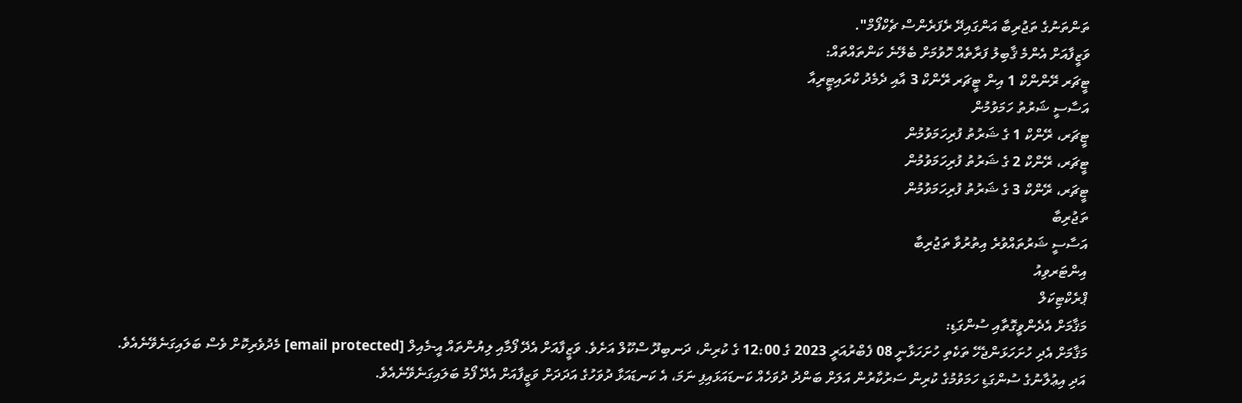ތަންތަނުގެ ތަޖުރިބާ އަންގައިދޭ ރެފަރެންސް ޗެކްފޯމް".
ވަޒީފާއަށް އެންމެ ޤާބިލު ފަރާތެއް ހޮވުމަށް ބެލޭނެ ކަންތައްތައް:
ޓީޗަރ ރޭންންކް 1 އިން ޓީޗަރ ރޭންކް 3 އާއި ދެމެދު ކްރައިޓީރިއާ
އަސާސީ ޝަރުތު ހަމަވުމުން
ޓީޗަރ، ރޭންކް 1 ގެ ޝަރުތު ފުރިހަމަވުމުން
ޓީޗަރ، ރޭންކް 2 ގެ ޝަރުތު ފުރިހަމަވުމުން
ޓީޗަރ، ރޭންކް 3 ގެ ޝަރުތު ފުރިހަމަވުމުން
ތަޖުރިބާ
އަސާސީ ޝަރުތައްވުރެ އިތުރުވާ ތަޖުރިބާ
އިންޓަރވިއު
ޕްރެކްޓިކަލް
މަޤާމަށް އެދެންވީގޮތާއި ސުންގަޑި:
މަޤާމަށް އެދި ހުށަހަޅަންޖެހޭ ތަކެތި ހުށަހަޅާނީ 08 ފެބްރުއަރީ 2023 ގެ 12:00 ގެ ކުރިން، ދަނބިދޫ ސްކޫލް އަށެވެ. ވަޒީފާއަށް އެދޭ ފޯމާއި ލިޔުންތައް އީ-މެއިލް [email protected] މެދުވެރިކޮށް ވެސް ބަލައިގަނެވޭނެއެވެ.
އަދި އިޢުލާނުގެ ސުންގަޑި ހަމަވުމުގެ ކުރިން ސަރުކާރުން އަލަށް ބަންދު ދުވަހެއް ކަނޑައަޅައިފި ނަމަ، އެ ކަނޑައަޅާ ދުވަހުގެ އަދަދަށް ވަޒީފާއަށް އެދޭ ފޯމު ބަލައިގަނެވޭނެއެވެ.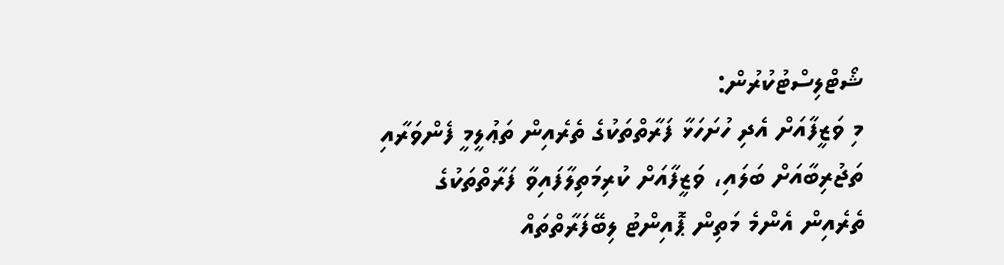ޝޯޓްލިސްޓުކުރުން:
މި ވަޒީފާއަށް އެދި ހުށަހަޅާ ފަރާތްތަކުގެ ތެރެއިން ތަޢުލީމީ ފެންވަރާއި ތަޖުރިބާއަށް ބަލައި، ވަޒީފާއަށް ކުރިމަތިލާފައިވާ ފަރާތްތަކުގެ ތެރެއިން އެންމެ މަތިން ޕޮއިންޓު ލިބޭފަރާތްތައް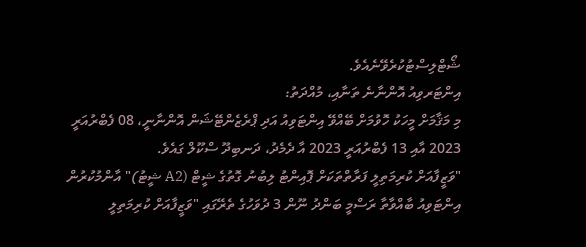ޝޯޓްލިސްޓުކުރެވޭނެއެވެ.
އިންޓަރވިއު އޮންނާނެ ތަނާއި، މުއްދަތު:
މި މަޤާމަށް މީހަކު ހޮވުމަށް ބޭއްވޭ އިންޓަވިއު އަދި ޕްރެޒެންޓޭޝަން އޮންނާނީ، 08 ފެބްރުއަރީ 2023 އާއި 13 ފެބްރުއަރީ 2023 އާ ދެމެދު، ދަނބިދޫ ސްކޫލް ގައެވެ.
"ވަޒީފާއަށް ކުރިމަތިލީ ފަރާތްތަކަށް ޕޮއިންޓު ލިބުނު ގޮތުގެ ޝީޓް (A2 ޝީޓު)" އާންމުކުރުން
އިންޓަވިއު ބާއްވާތާ ރަސްމީ ބަންދު ނޫން 3 ދުވަހުގެ ތެރޭގައި "ވަޒީފާއަށް ކުރިމަތިލީ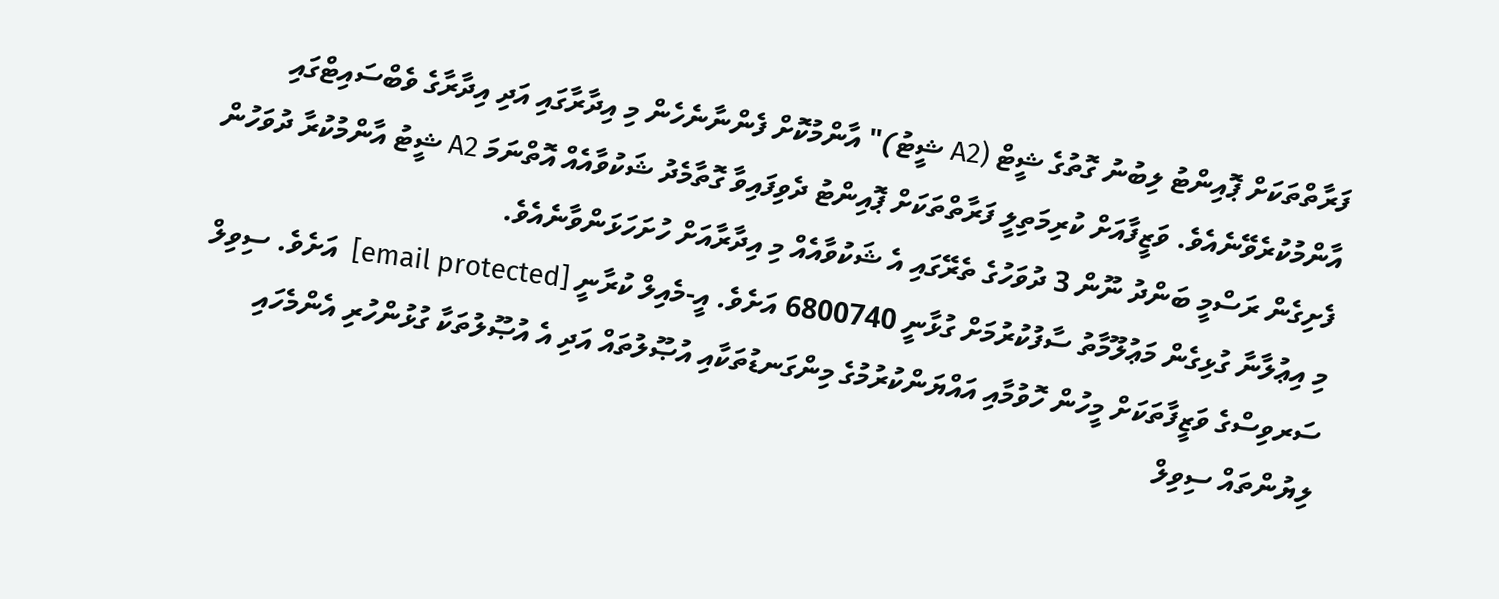ފަރާތްތަކަށް ޕޮއިންޓު ލިބުނު ގޮތުގެ ޝީޓް (A2 ޝީޓު)" އާންމުކޮށް ފެންނާނެހެން މި އިދާރާގައި އަދި އިދާރާގެ ވެބްސައިޓްގައި އާންމުކުރެވޭނެއެވެ. ވަޒީފާއަށް ކުރިމަތިލީ ފަރާތްތަކަށް ޕޮއިންޓު ދެވިފައިވާ ގޮތާމެދު ޝަކުވާއެއް އޮތްނަމަ A2 ޝީޓު އާންމުކުރާ ދުވަހުން ފެށިގެން ރަސްމީ ބަންދު ނޫން 3 ދުވަހުގެ ތެރޭގައި އެ ޝަކުވާއެއް މި އިދާރާއަށް ހުށަހަޅަންވާނެއެވެ.
މި އިޢުލާނާ ގުޅިގެން މަޢުލޫމާތު ސާފުކުރުމަށް ގުޅާނީ 6800740 އަށެވެ. އީ-މެއިލް ކުރާނީ [email protected]  އަށެވެ. ސިވިލް ސަރވިސްގެ ވަޒީފާތަކަށް މީހުން ހޮވުމާއި އައްޔަންކުރުމުގެ މިންގަނޑުތަކާއި އުޞޫލުތައް އަދި އެ އުޞޫލުތަކާ ގުޅުންހުރި އެންމެހައި ލިޔުންތައް ސިވިލް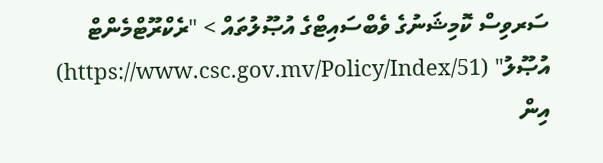ސަރވިސް ކޮމިޝަނުގެ ވެބްސައިޓްގެ އުޞޫލުތައް > "ރެކްރޫޓްމެންޓް އުޞޫލު" (https://www.csc.gov.mv/Policy/Index/51) އިން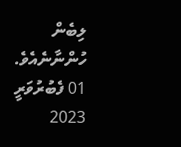ލިބެން ހުންނާނެއެވެ.
01 ފެބުރުވަރީ 2023